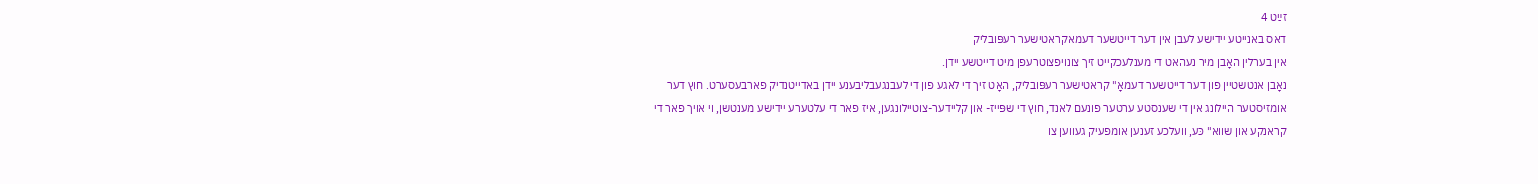זײַט 4
דאס באנייטע יידישע לעבן אין דער דייטשער דעמאקראטישער רעפּובליק
אין בערלין האָבן מיר נעהאט די מענלעכקייט זיך צונויפצוטרעפן מיט דייטשע יידן.
נאָבן אנטשטיין פון דער דייטשער דעמאָ" קראטישער רעפּובליק, האָט זיך די לאגע פון די לעבנגעבליבענע יידן באדייטנדיק פארבעסערט. חוץ דער אומזיסטער היילונג אין די שענסטע ערטער פונעם לאנד, חוץ די שפּייז- און קליידער-צוטיילונגען, איז פאר די עלטערע יידישע מענטשן, וי אויך פאר די קראנקע און שווא" כּע, וועלכע זענען אומפעיק געווען צו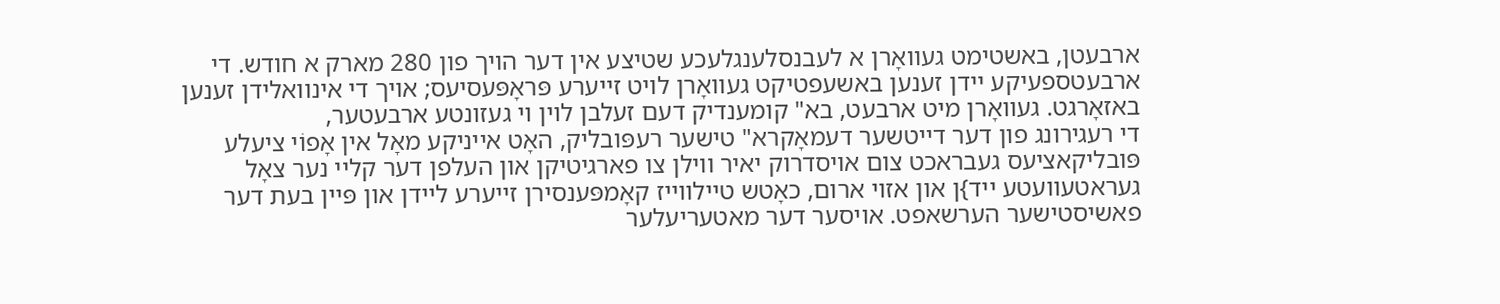ארבעטן, באשטימט געוואָרן א לעבנסלענגלעכע שטיצע אין דער הויך פון 280 מארק א חודש. די ארבעטספעיקע יידן זענען באשעפטיקט געוואָרן לויט זייערע פּראָפּעסיעס; אויך די אינוואלידן זענען באזאָרגט. געוואָרן מיט ארבעט, בא" קומענדיק דעם זעלבן לוין וי געזונטע ארבעטער,
די רעגירונג פון דער דייטשער דעמאָקרא" טישער רעפּובליק, האָט אייניקע מאָל אין אָפוֹי ציעלע פּובליקאציעס געבראכט צום אויסדרוק יאיר ווילן צו פארגיטיקן און העלפן דער קליי נער צאָל געראטעוועטע ייד}ן און אזוי ארום, כאָטש טיילווייז קאָמפּענסירן זייערע ליידן און פּיין בעת דער פאשיסטישער הערשאפט. אויסער דער מאטעריעלער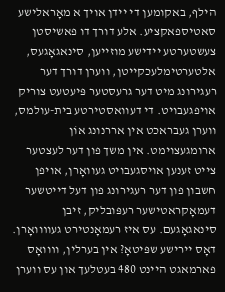הילף, באקומען די יידן אויך א מאָראלישע סאטיספאקציע. אלע דורך דו פאשיסטן צעשטערטע יידישע מוזייען, סינאגאָגעס, אלטערטימלעכקייטן, ווערן דורך דער רעגירונג מיט דער גרעסטער פּיעטעט צוריק אויפגעבויט. די דעוואסטירטע בית-עולמס, ווערן געבראכט אין אררנונג אוֹן ארומגעצוימט. אין משך פון דער לעצטער צייט זענען אויסגעבויט געוואָרן, אויפן חשבון פון דער רעגירונג פון דעל דייטשער דעמאָקראטישער רעפּובליק, זיבן סינאגאָגעם. עס איז רעמאָנטירט געוװואָרן. דאָס יירישע שפּיטאָ? אין בערלין, וװואָס פארמאגט היינט 480 בעטלעך און עס ווערן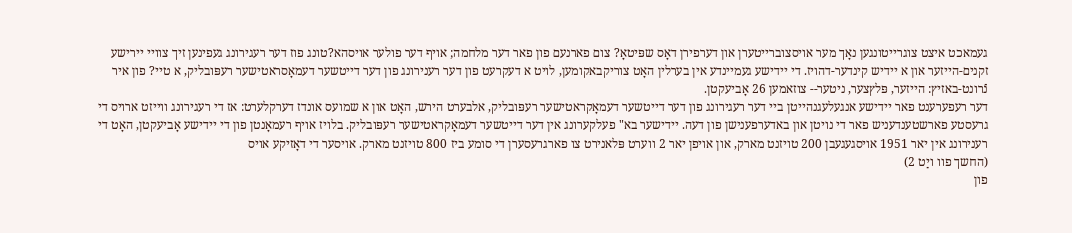געמאכט איצט צוגרייטונגען נאָך מער אויסצוברייטערן און דערפירן דאָס שפּיטאָ? צום פארנעם פון פאר דער מלחמה; אויף דער פולער אויסהא?טונג פוז דער רעגירונג געפינען זיך צוויי יירישע זקנים-הייזער און א יידיש קינדער-דהויז. די יידישע געמיינדע אין בערלין האָט צוריקבאקומען, לויט א דעקרעט פון דער רענירונג פון דער דייטשער דעמאָסראטישער רעפּובליק, א טיי? פון איר נֿרונט-באזיץ: הייזער, פּלץצער, ניטער-- צוזאמען 26 אָביעקטן.
דער רעפערענט פאר יידישע אנגעלעגנהייטן ביי דער רעגירונג פון דער דייטשער דעמאָקראטישער רעפּובליק, אלבערט הירש, האָט און א שמועס אונדז דערקלערט: אז די רעגירונג ווייזט ארויס די גרעסטע פארשטענדעניש פאר די נויטן און באדערפענישן פון דעה. יידישער בא" פעלקערונג אין דער דייטשער דעמאָקראטישער רעפּובליק. בלויז אויף רעמאָנטן פון די יידישע אָביעקטן, האָט די רענירונג אין יאר 1951 אויסגעגעבן 200 טויזנט מארק, און אויפן יאר 2 ווערט פּלאנירט צו פארגרעסערן די סומע ביז 800 טויזנט מארק. אויסער די דאָזיקע אויס
(החשך פוו ויַט 2)
פון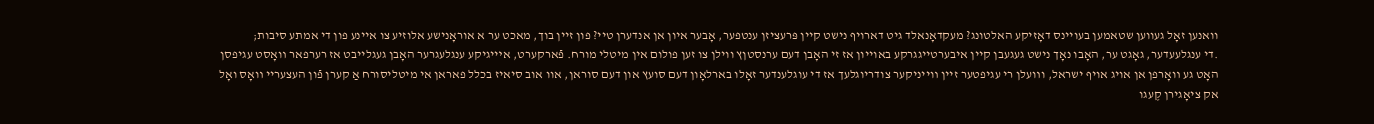וואנען זאָל געווען שטאמען בעויינס דאָזיקע האלטונג? מעקדאָנאלד גיט דארויף נישט קיין פּרעציזן ענטפער, אָבער איון אן אנדערן טיי? פון זיין בוך, מאכט ער א אוראָנישע אלוזיע צו איינע פון די אמתע סיבות;
.די ענגלעעדער, גאָגט ער, האָבו נאָך נישט געגעבן קיין איבערטייגגרקע באוייון אז זי האָבן דעם ערנסטןץ ווילן צו זען פולום אין מיטלי מורח. פֿארקערט, אײיגיקע ענגלעגרער האָבן געגלייבט אז רערפאר װאָסט עגיפסן האָט גע װאָרפן אן אויג אויף ישראל, וװעלן רי עגיפטער זיין װייניקער צודריוגלעך אז די עוגלענדער זאָלו בארלאָון דעם סועץ און דעם סוראן, אוו אוב סיאיז בכלל פאראן אי מיטליסורח אַ קערן פֿון העצעריי װאָס ואָל אק ציאָגירן קֶעגו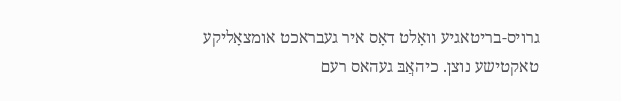גרויס-בריטאגיע װאָלט דאָס איר געבראכט אומצאָליקע טאקטישע נוצן. כיהאֲבּ געהאס רעם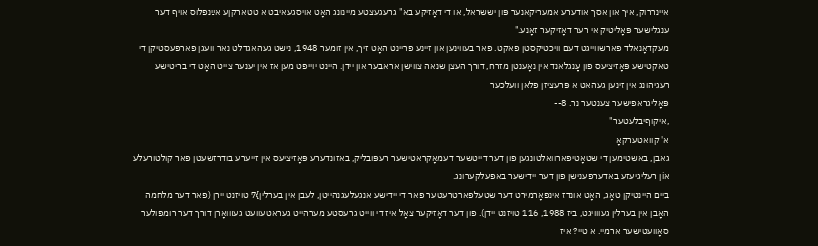אײנררוק, איך און אסך אודערע אמעריקאנער פּון יששראל, או די דאָזיקע בא" גרעגעצטע מיינונג האָט אויסגעאיבט א טטארקןע אײַנפלוס אויף דער ענגלישער פּאָליטיק אי רער דאָזיקער זאָנע."
מעקדאָנאלד פארשווייגט דעם וויכטיקסטן פאקט. פאר בעווינען און זיינע פריינט האָט זיך, אין זומער 1948, נישט געהאגדלט נאר וועגן פארפעסטיקן די טאקטישע פּאָזיציעס פון עָנגלאנד אין נאָענטן מזרח, דורך העצן שנאה צווישן אראבער און יידן. היינט יוייפט מען אז אין יענער צייט האָט די בריטישע רעגיהונג אין זינען געהאט א פּרעציזן פלאן וועלכער
פּאָליגראפישער צענטער נר. 8--
,איקוףיבלעטער"
א' קוואטערקאָ
גאבן, באשטימען די שטאָטיפארוואלטונגען פון דער דייטשער דעמאָקראטישער רעפּובליק, באזונדערע פּאָזיציעס אין זייערע בודרזשעטן פאר קולטורעלע אוֹן רעליגיעזע באדערפענישן פון דער יידישער באפעלקערונג.
ביים היינטיקן טאָג, האָט אונדז אינפאָרמירט דער שטעלפארטרעטער פאר די יידישע אנגעלעגנהייטן, לעבן אין בערלין}7 טויזנט יירן (פאר דער מלחמה האָבן אין בערלין געווויגט, ביז 1988, 116 טויזנט יידן). פון דער דאָזיקער צאָל איז די ווייט גרעסטע מערהייט געראטעוועט געװואָרן דורך דער רומפולער סאָוועטישער ארמיי. א טיי? איז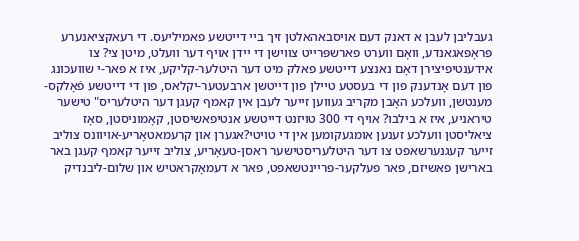געבליבן לעבן א דאנק דעם אויסבאהאלטן זיך ביי דייטשע פאמיליעס. די רעאקציאנערע פּראָפּאגאנדע, וואָם ווערט פארשפּרייט צווישן די יידן אויף דער וועלט, מיטן צי? צו אידענטיפיצירן דאָם נאנצע דייטשע פאלק מיט דער היטלער-קליקע, איז א פאר-י שוועכונג פון דעם אָנדענק פון די בעסטע טיילן פון דייטשן ארבעטער-יקלאס, פון די דייטשע פֿאָלקס-מענטשן, וועלכע האָבן מקריב געווען זייער לעבן אין קאמף קעגן דער היטלעריס" טישער טיראניע, איז א בילבו? אויף די 300 טויזנט דייטשע אנטיפאשיסטן, קאָמוניסטן, סאָז ציאליסטן וועלכע זענען אומגעקומען אין די טויטי?אגערן און קרעמאטאָריע-אויוונס צוליב זייער קעגנערשאפט צו דער היטלעריסטישער ראסן-טעאָריע, צוליב זייער קאמף קעגן באר
בארישן פאשיזם, פאר פעלקער-פריינטשאפט, פאר א דעמאָקראטיש און שלום-ליבנדיק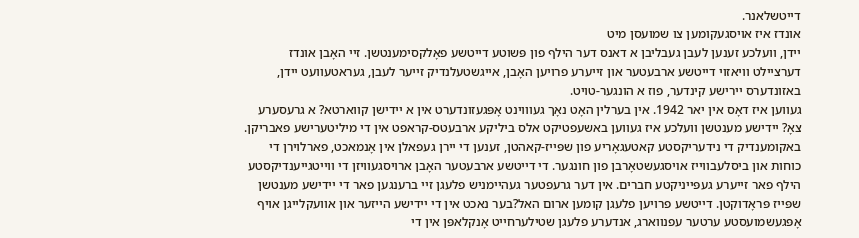דייטשלאנר.
אונדז איז אויסגעקומען צו שמועסן מיט
יידן, וועלכע זענען לעבן געבליבן א דאנס דער הילף פון פּשוטע דייטשע פאָלקסימענטשן. זיי האָבן אונדז דערציילט וויאזוי דייטשע ארבעטער און זייערע פרויען האָבן, אייגשטעלנדיק זייער לעבן, געראטעוועט יידן, באזונדערס יירישע קינדער, פוז א הונגער-טויט.
געווען איז דאָס אין יאר 1942. אין בערלין האָט נאָך געוווינט אָפּגעזונדערט אין א יידישן קווארטא? א גרעסערע צאָ? יידישע מענטשן וועלכע איז געווען באשעפטיקט אלס ביליקע ארבעטס-קראפט אין די מיליטערישע פאבריקן. באקומענדיק די נידעריקסטע קאטעגאָריע פון שפּייז-קאהטן, זענען די יירן געפאלן אין אָנמאכט, פארלוירן די כוחות און ביסלעבווייז אױסגעשטאָרבן פון חונגער. די דייטשע ארבעטער האָבן ארויסגעוויזן די ווייטגייענדיקסטע הילף פאר זייערע געפּייניקטע חברים. אין דער גרעפטער געהיימניש פלעגן זיי ברענגען פאר די יידישע מענטשן שפּייז פּראָדוקטן. דייטשע פרויען פלעגן קומען ארום האל?בער נאכט אין די יידישע הייזער און אוועקלייגן אויף אָפּגעשמועסטע ערטער עפנווארג, אנדערע פלעגן שטילערחייט אָנקלאפּן אין די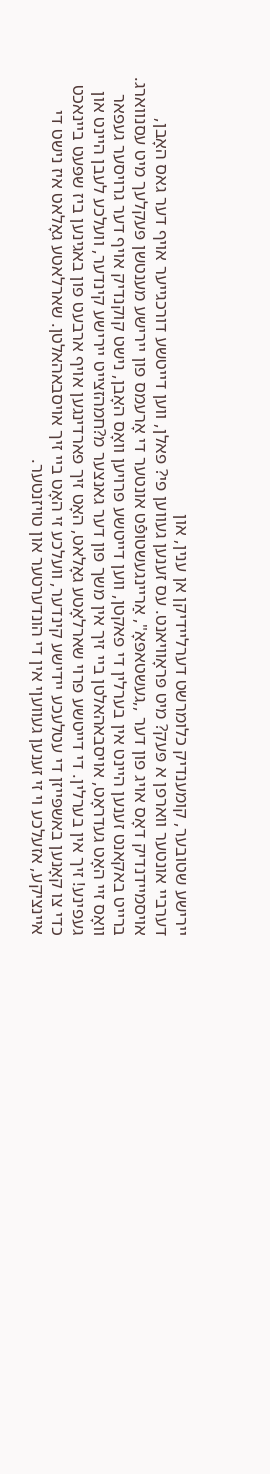יירישע שטובער, קומענדיק כלומרשט דערליידיקן אן ענין, און
דערביי אונטער ווארפן א פּעק? מיט פּראָוויאנט. עס זענען געווען פי? פאלן, ווען דייטשע דורכגייער אויף דער גאס האָבן, אויסמיידנדיק דאָס אויג פון דער ,,געשטאפּאָ", אַריינגעשטופּֿט אונטער די אָרעמס פון יירישע מענטשן פּעקלעך מיט עסנווארג. ברייט באקאנט זענען היינט אין בערלין די פאקטן, ווען דייטשע פרויען וואָס האָבן, נישט קוקנדיק אויף דער גרויסער געפאר וואָס זיי האָט געדראָט, אויסבאהאלטן ביי זיך אין משך פון דער גאנצער מ?חמהזצייט יירישע קינדער, וועלכע לעבן היינט און געפינע! זיך אין בערלין. די דייטשע פרוי שארלאָטע גאָלאט, האָט זיך פארדינגען אויף ארבעט פון באגינען ביז שפּעט ביינאכט כדי צו קאָנען באשפּייזן די עטלעכע יידישע קינדער, וועלכע זי האָט ביי זיך אויסבאהאלטן. שארלאטע גאָלאט איז נישט די איינציקע, אזעלכע וי זי זענען געוועןי אין די הונדערטער און טויזנטער.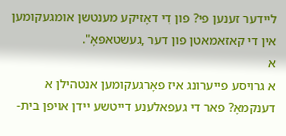ליידער זענען פי? פון דִי דאָזיקע מענטשן אומגעקומען אין די קאזאמאטן פון דער ,געשטאפּאָ".
א
א גרויסע פייערונג איז פאָרגעקומען אנטהילן א דענקמאָ? פאר די געפאלענע דייטשע יידן אויפן בית-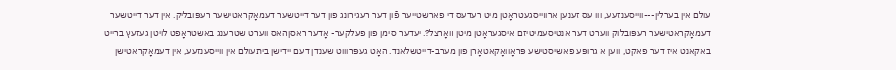עולם אין בערלין---ווייסענזעע, ווו עס זענען ארוױיסגעטראָטן מיט רעדעס די פארשטייער פֿון דער רעגירונג פון דער דייטשער דעמאָקראטישער רעפּובליק. אין דער דייטשער דעמאָקראטישער רעפּובלוק ווערט דער אנטיסעמיטיזם איסגעראָטן מיטן װאָרצל?. יעדער סימן פון פעלקער- אָדער ראסןהאס ווערט שטרענג באשטראָפט לויטן געזעץ ברייט באקאנט איז דער פאקט, ווען א גרופּע פאשיסטישע פּראָוואָקאטאָרן פון מערב-דייטשלאנד. האָט געפּרוווט שענדן דעם יידישן ביתעולם אין ווייסענזעע, אין דעמאָקראטישן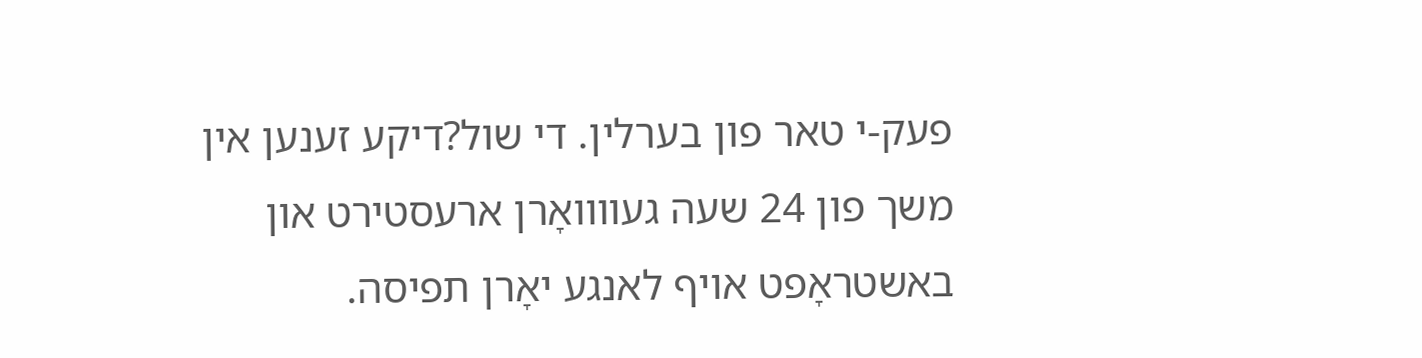פעק-י טאר פון בערלין. די שול?דיקע זענען אין משך פון 24 שעה געוװואָרן ארעסטירט און באשטראָפט אויף לאנגע יאָרן תפיסה.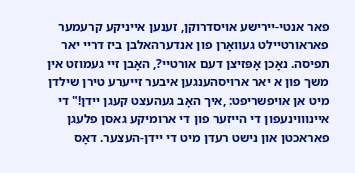פאר אנטי-יירישע אויסדרוקן, זענען אייניקע קרעמער פאראורטיילט געװאָרן פון אנדערהאלבן ביז דריי יאר תפיסה. נאָכן אָפּזיצן דעם אורטיי?, האָבן זיי געמוזט אין משך פון א יאר ארויסהענגען איבער זייערע טירן שילדן מיט אן אויפשריפט: ,איך האָב געהעצט קעגן יידן!" די איינוווינעפון די הייזער פון די ארומיקע גאסן פלעגן פאראכטן און נישט רעדן מיט די יידן-העצער. דאָס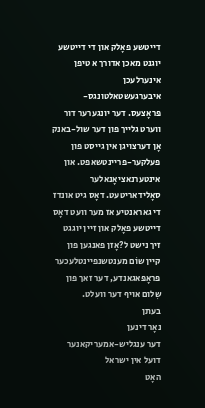דייטשע פאָלק און די דייטשע יוגנט מאכן אדורך א טיפן אינערלעכן איבערגעשטאלטונגס-פּראָצעס. דער יונגערער דור ווערט גלייך פון דער שול-באנק אָן דערצויגן אין גייסט פון פעלקער-פריינטשאפט. און אינטערנאציאָנאלער סאָלידאריטעט. דאָס גיט אונדז די גאראנטיע אז מער וועט דאָס דייטשע פאָלק און זיין יוגגט זיך נישט ל?אָזן פאנגען פון קיין שוֹם מענטשנפיינטלעכער פּראָפּאגאנדע, דער זאך פון שִלום אויף דער וועלט.
בעתן
נאָר דינען
דער ענגליש-אמעריקאנער דועל אין ישראל
האָט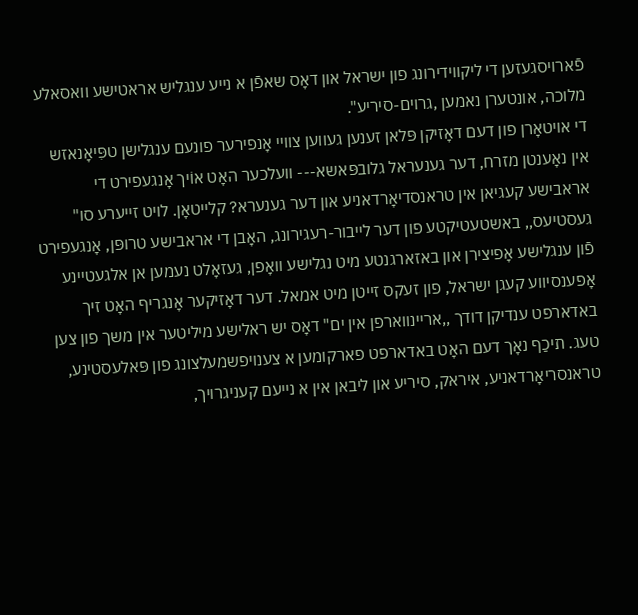פֿארויסגעזען די ליקווידירונג פון ישראל און דאָס שאפֿן א נייע ענגליש אראטישע וואסאלע מלוכה, אונטערן נאמען ,גרוים-סיריע".
די אויטאָרן פון דעם דאָזיקן פּלאן זענען געווען צוויי אָנפירער פונעם ענגלישן טפִּיאָנאזש אין נאָענטן מזרח, דער גענעראל גלובפּאשא--- וועלכער האָט אוֹיך אָנגעפירט די אראבישע קעגיאן אין טראנסדיאָרדאניע און דער גענערא? קלייטאָן. לויט זייערע סו" געסטיעס,, באשטעטיקטע פון דער לייבור-רעגירונג, האָבן די אראבישע טרופּן, אָנגעפירט פֿון ענגלישע אָפיצירן און באזארגנטע מיט נגלישע וואָפן, געזאָלט נעמען אן אלגעטיינע אָפענסיווע קעגן ישראל, פון זעקס זייטן מיט אמאל. דער דאָזיקער אָנגריף האָט זיך באדארפט ענדיקן דודך ,,אריינווארפן אין ים" דאָס יש ראלישע מיליטער אין משך פון צען טעג. תיכַף נאָך דעם האָט באדארפט פארקומען א צענויפשמעלצונג פון פּאלעסטינע, טראנסריאָרדאניע, איראק, סיריע און ליבאן אין א נייעם קעניגרויך,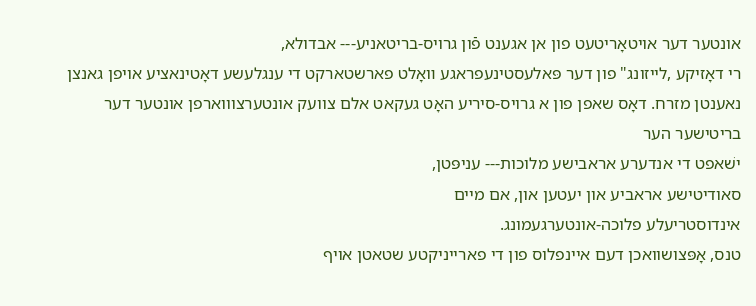אונטער דער אויטאָריטעט פון אן אגענט פֿון גרויס-בריטאניע--- אבדולא,
רי דאָזיקע ,לייזונג" פון דער פּאלעסטינעפראגע װאָלט פארשטארקט די ענגלעשע דאָטינאציע אויפן גאנצן נאענטן מזרח. דאָס שאפן פון א גרויס-סיריע האָט געקאט אלם צוועק אונטערצוווארפן אונטער דער בריטישער הער
ישׁאפט די אנדערע אראבישע מלוכות--- עניפּטן,
סאודיטישע אראביע און יעטען און, אם מיים
אינדוסטריעלע פלוכה-אונטערגעמונג.
טנס, אָפּצושוואכן דעם איינפלוס פון די פארייניקטע שטאטן אויף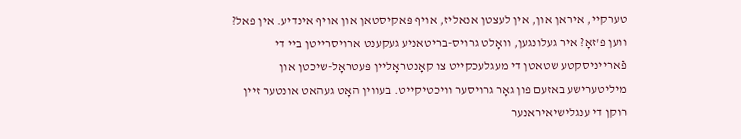טערקיי, איראן און, אין לעצטן אנאליז, אויף פּאקיסטאן און אויף אינדיע. אין פאל? ווען פ'זאָ? איר געלונגען, וואָלט גרויס-בריטאניע געקענט ארויסרייטן ביי די פֿארייניסקטע שטאטן די מעגלעכקייט צו קאָנטראָליין פּעטראָל-שיכטן און מיליטערישע באזעם פון גאָר גרויסער וויכטיקייט. בעווין האָט געהאט אונטער זיין רוקן די ענגלישיאיראנער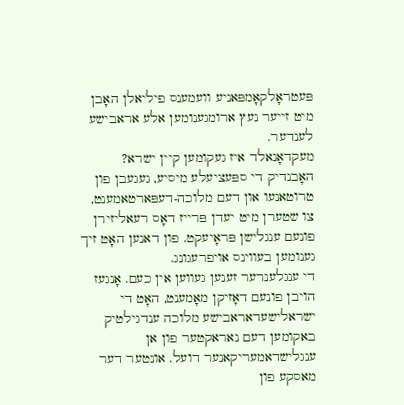פּעטראָלקאָמפּאניע וועמענס פיליאלן האָבן מיט זייער נעץ ארומגענומען אלע אראבישע לענדער.
מעקדאָנאלד איז געקומען קיין ישרא? האָבנדיק די ספּעציעלע מיסיע, געגעבן פון טרוטאנעו און דעם מלוכה-דעפּארטאמענט, צו שטערן מיט יעדן פּרייז דאָס רעאליזירן פונעם ענגלישן פּראָיעקט. פון דאנען האָט זיך גענומען בעווינס אויפרעגונג.
די ענגלענרער זענען געווען אין כעם. אָנגעז הויבן פונעם דאָזיקן מאָמענט, האָט די ישראלישעדאראבישע מלוכה ענדגילטיק באקומען דעם נאראקטער פון אן ענגלישדאמעריקאנער דועל. אונטער דער מאסקע פון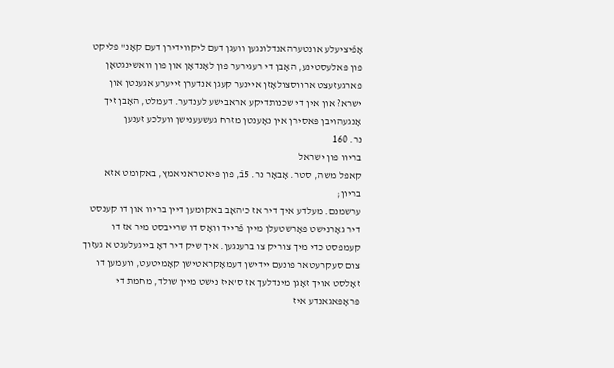אָפֿיציעלע אונטערהאנדלונגען וועגן דעם ליקווידירן דעם קאָנ" פליקט פון פּאלעסטינע, האָבן די רעגירער פון לאָנדאָן און פון וואשינגטאָן פארגעזעצט ארווסצולאָזן איינער קעגן אנדערן זייערע אגענטן און ישרא? און אין די שכנותדיקע אראבישע לענדער. דעמלט, האָבן זיך אָנגעהויבן פּאסירן אין נאָענטן מזרח געשעענישן וועלכע זענען
נר. 160
בריוו פון ישראל
קאפּל משה, סטר. אָבאָר נר. 5בֿ, פון פּיאטראניאמץ, באקומט אזא בריון;
ערשמנם. מעלדע איך דיר אז כ'האָב באקומען דיין בריוו און דו קענסט דיר גאָרנישט פאָרשטעלן מיין פֿרייד וואָס דו שרייבסט מיר אז דו קעמפסט כדי מיך צוריק צו ברענגען. איך שיק דיר דאָ בייגעלעגט א געזוך צום סעקרעטאר פונעם יידישן דעמאָקראטישן קאָמיטעט, וועמען דו זאָלסט אויך זאָגן מינדלעך אז ס'איז נישט מיין שולד, מחמת די פּראָפּאגאנדע איז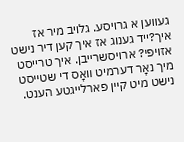געווען א גרויסע. גלויב מיר אז איך?ייד גענוג אז איך קען דיר נישט אזויפי? ארויסשרייבן. איך טרייסט מיך נאָר דערמיט װאָס די שטייסט נישט מיט קיין פארלייגטע הענט.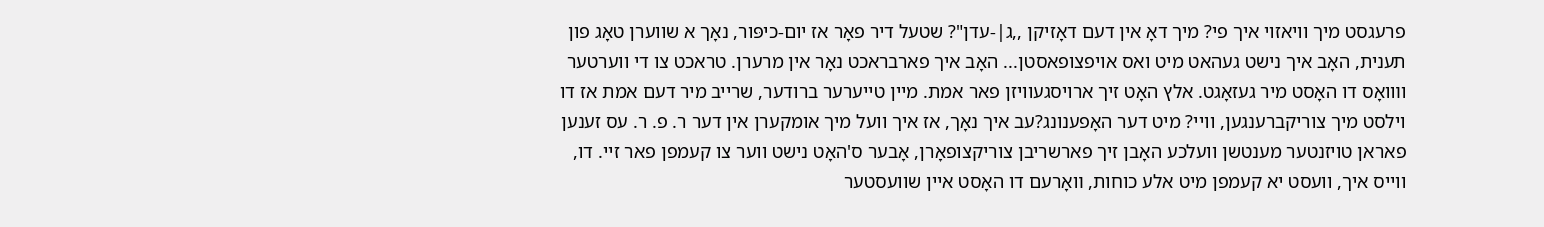פרעגסט מיך וויאזוי איך פי? מיך דאָ אין דעם דאָזיקן ,,ג|-עדן"? שטעל דיר פאָר אז יום-כיפּור, נאָך א שווערן טאָג פון תענית, האָב איך נישט געהאט מיט ואס אויפצופאסטן... האָב איך פארבראכט נאָר אין מרערן. טראכט צו די ווערטער וװואָס דו האָסט מיר געזאָגט. אלץ האָט זיך ארויסגעוויזן פאר אמת. מיין טייערער ברודער, שרייב מיר דעם אמת אז דו וילסט מיך צוריקברענגען, וויי? מיט דער האָפענונג?עב איך נאָך, אז איך וועל מיך אומקערן אין דער ר. פ. ר. עס זענען פאראן טויזנטער מענטשן וועלכע האָבן זיך פארשריבן צוריקצופאָרן, אָבער ס'האָט נישט ווער צו קעמפן פאר זיי. דו, ווייס איך, וועסט יא קעמפן מיט אלע כוחות, װאָרעם דו האָסט איין שוועסטער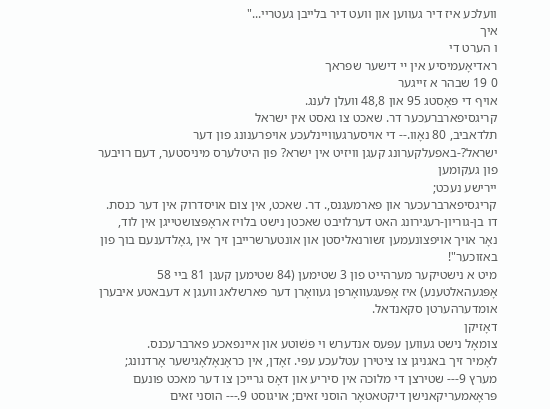וועלכע איז דיר געווען און וועט דיר בלייבן געטריי..."
איך
ו הערט די
ראדיאָעמיסיע אין ײ דישער שפראך
0 19 שבהר א זייגער
אויף די פּאָסטג 95 און 48,8 װעלן לענג.
קריגסיפארברעכער דר. שאכט צו גאסט אין ישראל
תלדאביב, 80 נאָוו.-- די אויסערגעוויינלעכע אויפרענונג פון דער ישראל?-באפעלקערונג קעגן וויזיט אין ישרא? פון היטלערס מיניסטער, דעם רויבער פון געקומען
יירישע נעכט;
קריגסיפארברעכער און פארמעגנס,. דר. שאכט, אין צום אויסדרוק אין דער כנסת.
דו בן-גוריון-רעגירונג האט דערלויבט שאכטן נישט בלויז אראָפּצושטייגן אין לוד, נאָר אויך אויפצונעמען זשורנאליסטן און אונטערשרייבן זיך אין ,גאָלדענעם בוך פון באזוכער"!
מיט א נישטיקער מערהייט פון 3 שטימען (84 שטימען קעגן 81 ביי 58 אָפּגעהאלטענע) איז אָפּעגעװאָרפן געװאָרן דער פארשלאג וועגן א דעבאטע איבערן אומדערהערטן סקאנדאל.
דאָזיקן
צומאָל נישט געווען עפּעס אנדערש וי פּשׁוטע און איינפאכע פארברעכנס.
לאָמיר זיך באגניגן צו ציטירן עטלעכע עפּי. זאָדן, אין כראָנאָלאָגישער אָרדנונג; מערץ 9--- שטירצן די מלוכה אין סיריע און דאָס גרייכן צו דער מאכט פונעם פּראָאמעריקאנישן דיקטאטאָר הוסני זאים; אויגוסט 9.--- הוסני זאים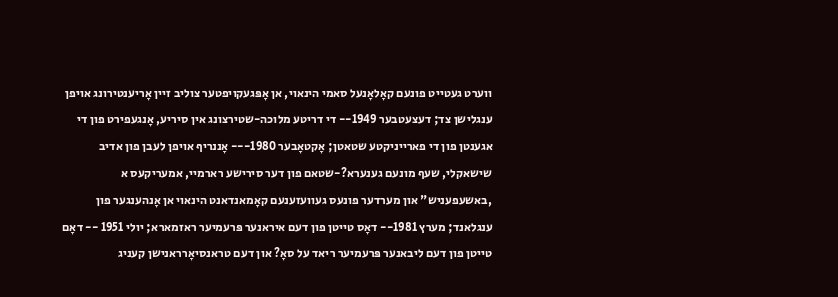ווערט געטייט פונעם קאָלאָנעל סאמי הינאוי, אן אָפּגעקויפטער צוליב זיין אָריענטירונג אויפן ענגלישן צד; דעצעטבער 1949-- די דריטע מלוכה-שטירצונג אין סיריע, אָנגעפירט פון די אגענטן פון די פארייניקטע שטאטן; אָקטאָבער 1980--- אָננריףּ אויפן לעבן פון אדיב שישאקלי, שעף מונעם גענערא?-שטאם פון דער סירישע רארמיי, אמעריקעס א ,באשעפעניש" און מערדער פונעס געוועזענעם קאָמאנדאנט הינאוי אן אָנהענגער פון ענגלאנד; מערץ 1981-- דאָס טייטן פון דעם איראנער פּרעמיער ראזמארא; יולי 1951 -- דאָם טייטן פון דעם ליבאנער פּרעמיער ריאד על סאָ? און דעם טראנסיאָרראנישן קעניג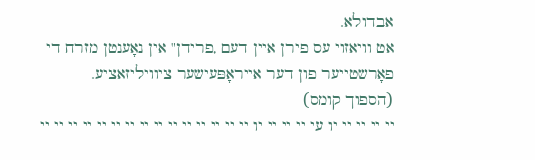אבדולא.
אט וויאזוי עס פירן איין דעם ,פרידן" אין נאָענטן מזרח די פאָרשטייער פון דער אייראָפּעישער ציוויליזאציע.
(הספוך קומס)
יי יי יי יי יו עי יי יי יי יו יי יי יי יי יי יי יי יי יי יי יי יי יי יי יי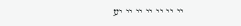יי יי יי יי יי יי יע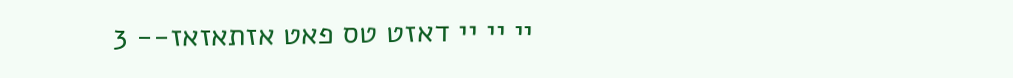יי יי יי דאזט טס פאט אזתאזאז-- 3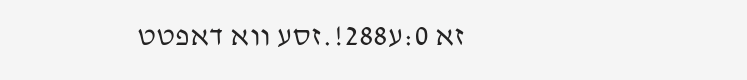זא 0:ע288!.זסע ווא דאפטט